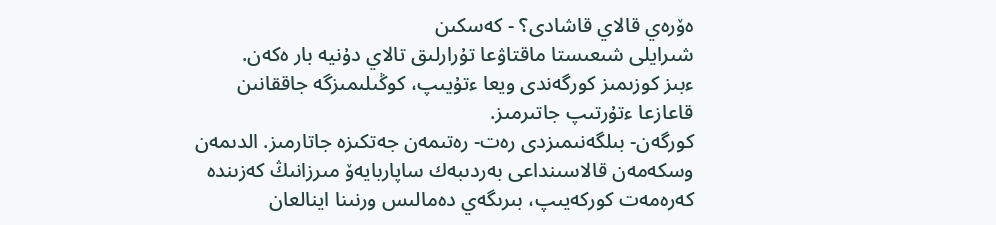ەۆرەي قالاي قاشادى؟ - كەسكىن
شىرايلى شىعىستا ماقتاۋعا تۇرارلىق تالاي دۇنيە بار ەكەن.
ءبىز كوزىمىز كورگەندى ويعا ءتۇيىپ، كوڭىلىمىزگە جاققانىن قاعازعا ءتۇرتىپ جاتىرمىز.
كورگەن- بىلگەنىمىزدى رەت- رەتىمەن جەتكىزە جاتارمىز. الدىمەن وسكەمەن قالاسىنداعى بەردىبەك ساپاربايەۆ مىرزانىڭ كەزىندە كەرەمەت كوركەيىپ، بىرىگەي دەمالىس ورنىنا اينالعان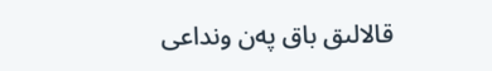قالالىق باق پەن ونداعى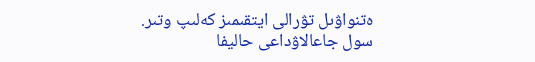ەتنواۋىل تۋرالى ايتقىمىز كەلىپ وتىر.
سول جاعالاۋداعى حاليفا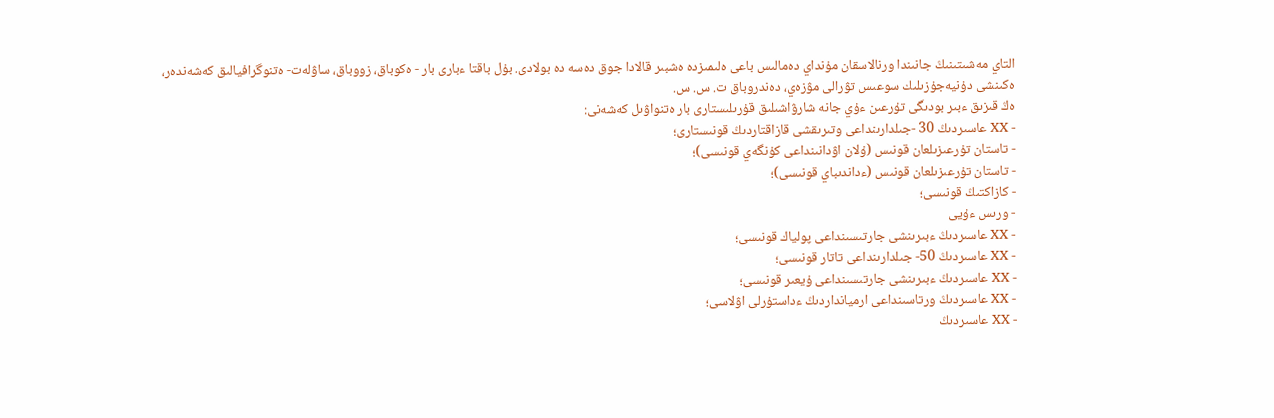التاي مەشىتىنىڭ جانىندا ورنالاسقان مۇنداي دەمالىس باعى ەلىمىزدە ەشبىر قالادا جوق دەسە دە بولادى. بۇل باقتا ءبارى بار - ەكوباق، زووباق، ساۋلەت- ەتنوگرافيالىق كەشەندەر، ەكىنشى دۇنيەجۇزىلىك سوعىس تۋرالى مۋزەي، دەندروباق ت. س. س.
ەڭ قىزىق ءبىر بودىگى تۇرعىن ءۇي جانە شارۋاشىلىق قۇرىلىستارى بار ەتنواۋىل كەشەنى:
- ⅩⅩ عاسىردىڭ 30 -جىلدارىنداعى وتىرىقشى قازاقتاردىڭ قونىستارى؛
- تاستان تۇرعىزىلعان قونىس (ۇلان اۋدانىنداعى كۇنگەي قونىسى)؛
- تاستان تۇرعىزىلعان قونىس (ءداندىباي قونىسى)؛
- كازاكتىڭ قونىسى؛
- ورىس ءۇيى
- ⅩⅩ عاسىردىڭ ءبىرىنشى جارتىسىنداعى پولياك قونىسى؛
- ⅩⅩ عاسىردىڭ 50- جىلدارىنداعى تاتار قونىسى؛
- ⅩⅩ عاسىردىڭ ءبىرىنشى جارتىسىنداعى ۇيعىر قونىسى؛
- ⅩⅩ عاسىردىڭ ورتاسىنداعى ارميانداردىڭ ءداستۇرلى اۋلاسى؛
- ⅩⅩ عاسىردىڭ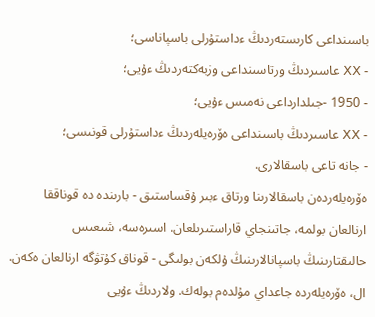باسىنداعى كارىستەردىڭ ءداستۇرلى باسپاناسى؛
- ⅩⅩ عاسىردىڭ ورتاسىنداعى وزبەكتەردىڭ ءۇيى؛
- 1950 -جىلدارداعى نەمىس ءۇيى؛
- ⅩⅩ عاسىردىڭ باسىنداعى ەۆرەيلەردىڭ ءداستۇرلى قونىسى؛
- جانە تاعى باسقالارى.
ەۆرەيلەردەن باسقالارىنا ورتاق ءبىر ۇقساستىق - بارىندە دە قوناققا ارنالعان بولمە، جاتىنجاي قاراستىرىلعان. اسىرەسە، شىعىس حالىقتارىنىڭ باسپانالارىنىڭ ۇلكەن بولىگى - قوناق كۇتۋگە ارنالعان ەكەن. ال، ەۆرەيلەردە جاعداي مۇلدەم بولەك. ولاردىڭ ءۇيى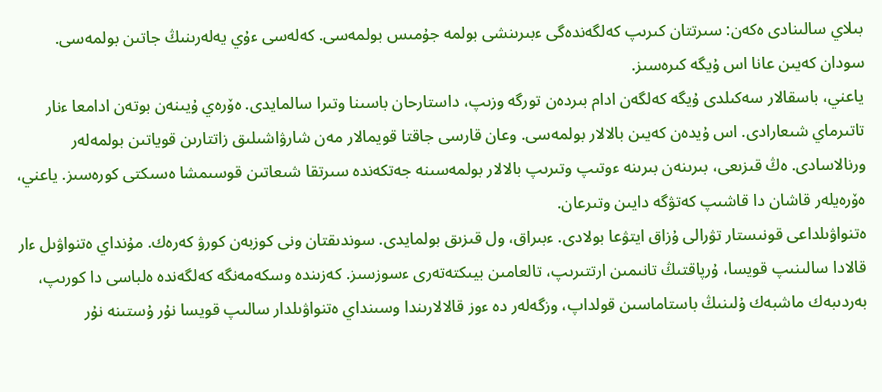بىلاي سالىنادى ەكەن: سىرتتان كىرىپ كەلگەندەگى ءبىرىنشى بولمە جۇمىس بولمەسى. كەلەسى ءۇي يەلەرىنىڭ جاتىن بولمەسى. سودان كەيىن عانا اس ۇيگە كىرەسىز.
ياعني، باسقالار سەكىلدى ۇيگە كەلگەن ادام بىردەن تورگە وزىپ، داستارحان باسىنا وتىرا سالمايدى. ەۆرەي ۇيىنەن بوتەن ادامعا ءنار تاتىرماي شىعارادى. اس ۇيدەن كەيىن بالالار بولمەسى. وعان قارسى جاقتا قويمالار مەن شارۋاشىلىق زاتتارىن قوياتىن بولمەلەر ورنالاسادى. ەڭ قىزىعى، بىرىنەن بىرىنە ءوتىپ وتىرىپ بالالار بولمەسىنە جەتكەندە سىرتقا شىعاتىن قوسىمشا ەسىكتى كورەسىز. ياعني، ەۆرەيلەر قاشان دا قاشىپ كەتۋگە دايىن وتىرعان.
ەتنواۋىلداعى قونىستار تۋرالى ۇزاق ايتۋعا بولادى. ءبىراق، ول قىزىق بولمايدى. سوندىقتان ونى كوزبەن كورۋ كەرەك. مۇنداي ەتنواۋىل ءار قالادا سالىنىپ قويسا، ۇرپاقتىڭ تانىمىن ارتتىرىپ، تالعامىن بيىكتەتەرى ءسوزسىز. كەزىندە وسكەمەنگە كەلگەندە ەلباسى دا كورىپ، بەردىبەك ماشبەك ۇلىنىڭ باستاماسىن قولداپ، وزگەلەر دە ءوز قالالارىندا وسىنداي ەتنواۋىلدار سالىپ قويسا نۇر ۇستىنە نۇر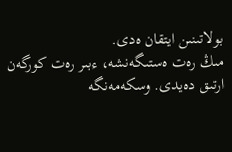بولاتىنىن ايتقان ەدى.
مىڭ رەت ەستىگەنشە، ءبىر رەت كورگەن ارتىق دەيدى. وسكەمەنگە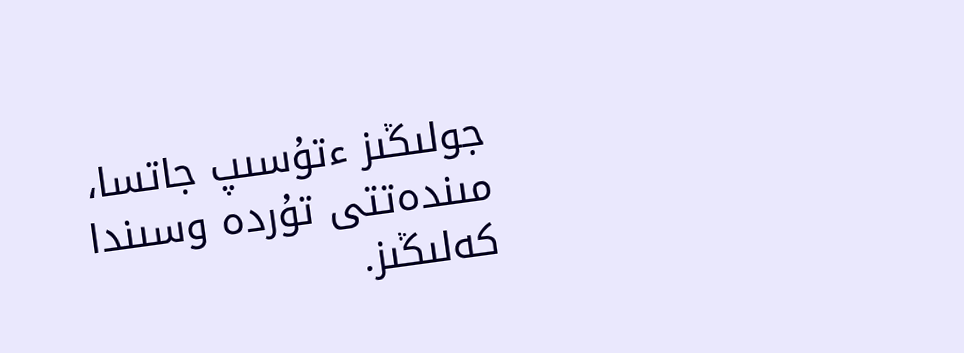جولىڭىز ءتۇسىپ جاتسا، مىندەتتى تۇردە وسىندا كەلىڭىز.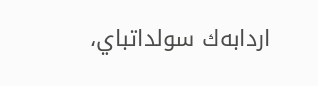اردابەك سولداتباي،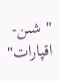"شىن- اقپارات"